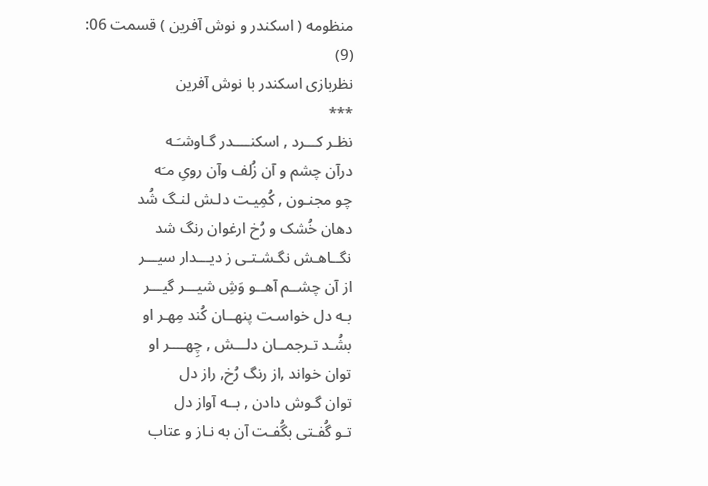منظومه ( اسکندر و نوش آفرین ) قسمت 06:
(9)
نظربازی اسکندر با نوش آفرین
***
نظـر کـــرد , اسکنــــدر گـاوشـَـه
درآن چشم و آن زُلف وآن رویِ مـَه
چو مجنـون , کُمِیـت دلـش لنـگ شُد
دهان خُشک و رُخ ارغوان رنگ شد
نگــاهـش نگـشـتـی ز دیـــدار سیـــر
از آن چشــم آهــو وَشِ شیـــر گیـــر
بـه دل خواسـت پنهــان کُند مِهـر او
بشُـد تـرجمــان دلـــش , چِهــــر او
توان خواند ,از رنگ رُخ, راز دل
توان گـوش دادن , بــه آواز دل
تـو گُفـتی بگُفـت آن به نـاز و عتاب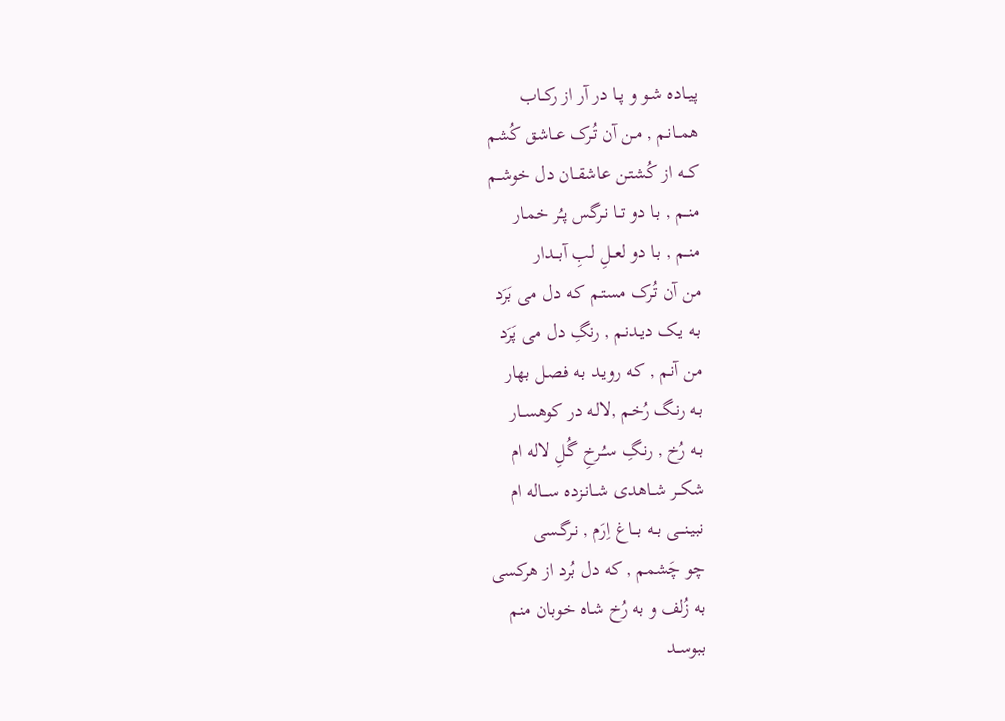پیــاده شـو و پــا در آر از رکــاب
همــانـم , مـن آن تُـرک عــاشق کُشم
کـــه از کُشتـن عاشقــان دل خوشــم
منــم , بـا دو تــا نـرگس پـُر خمـار
منــم , بـا دو لعــلِ لـبِ آبـــدار
من آن تُـرک مستـم کـه دل می بَرَد
بـه یـک دیـدنـم , رنگِ دل می پَرَد
من آنـم , کـه رویـد بـه فصـل بهار
بـه رنـگ رُخـم ,لالـه در کوهســار
بـه رُخ , رنـگِ سـُـرخِ گُـلِ لاله ام
شکــر شــاهدی شــانـزده ســـاله ام
نبیـنـــی بــه بـــاغ اِرَم , نـرگـسی
چو چَشمم , که دل بُرد از هرکسی
به زُلف و به رُخ شـاه خوبان منم
ببوســد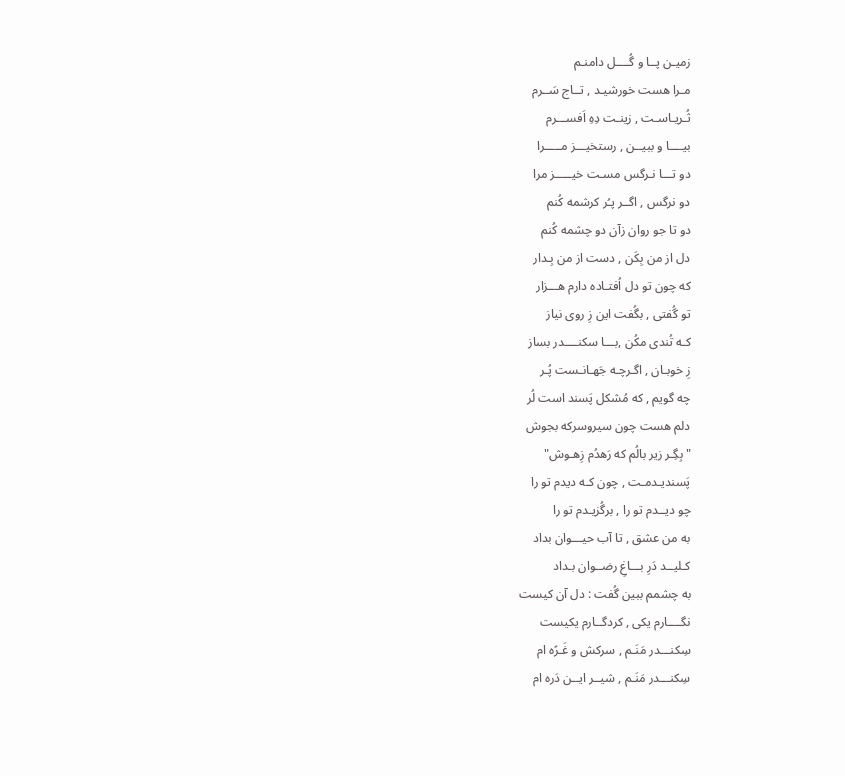زمیـن پــا و گُــــل دامنـم
مـرا هست خورشیـد , تــاج سَــرم
ثُـریـاسـت , زینـت دِهِ اَفســـرم
بیــــا و ببیــن , رستخیـــز مـــــرا
دو تـــا نـرگس مسـت خیـــــز مرا
دو نرگس , اگــر پـُر کرشمه کُنم
دو تا جو روان زآن دو چشمه کُنم
دل از من بِکَن , دست از من بِـدار
که چون تو دل اُفتـاده دارم هـــزار
تو گُفتی , بگُفت این زِ روی نیاز
کـه تُندی مکُن ,بـــا سکنــــدر بساز
زِ خوبـان , اگـرچـه جَهـانـست پُـر
چه گویم , که مُشکل پَسند است لُر
دلم هست چون سیروسرکه بجوش
" بِگِـر زیر بالُم که رَهدُم زِهـوش"
پَسندیـدمـت , چون کـه دیدم تو را
چو دیــدم تو را , برگُزیـدم تو را
به من عشق , تا آب حیـــوان بداد
کـلیــد دَرِ بـــاغِ رضــوان بـداد
به چشمم ببین گُفت : دل آن کیست
نگــــارم یکی , کردگــارم یکیست
سِکنـــدر مَنَـم , سرکش و غَـرًه ام
سِکنـــدر مَنَـم , شیــر ایــن دَره ام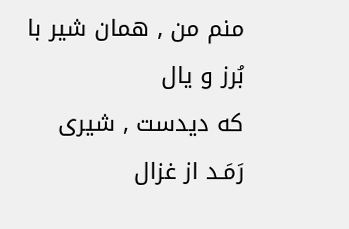منم من , همان شیر با بُرز و یال
که دیدست , شیری رَمَـد از غزال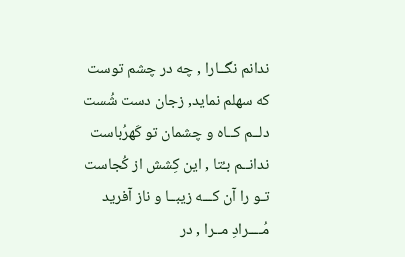ندانم نگــارا , چه در چشم توست
که سهلم نماید, زجان دست شُست
دلــم کــاه و چشمان تو کَهرُباست
ندانــم بـُتا , این کِشش از کُجاست
تـو را آن کـــه زیبــا و ناز آفرید
مُــــرادِ مــرا , در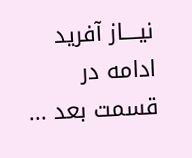نیــــاز آفرید
ادامه در قسمت بعد ...